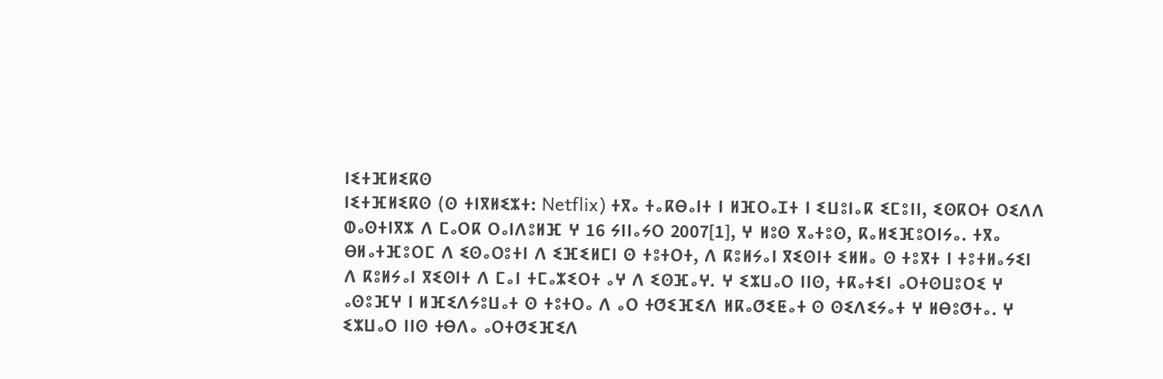ⵏⵉⵜⴼⵍⵉⴽⵙ
ⵏⵉⵜⴼⵍⵉⴽⵙ (ⵙ ⵜⵏⴳⵍⵉⵣⵜ: Netflix) ⵜⴳⴰ ⵜⴰⴽⴱⴰⵏⵜ ⵏ ⵍⴼⵔⴰⵊⵜ ⵏ ⵉⵡⵓⵏⴰⴽ ⵉⵎⵓⵏⵏ, ⵉⵙⴽⵔⵜ ⵔⵉⴷⴷ ⵀⴰⵙⵜⵏⴳⵣ ⴷ ⵎⴰⵔⴽ ⵔⴰⵏⴷⵓⵍⴼ ⵖ 16 ⵢⵏⵏⴰⵢⵔ 2007[1], ⵖ ⵍⵓⵙ ⴳⴰⵜⵓⵙ, ⴽⴰⵍⵉⴼⵓⵔⵏⵢⴰ. ⵜⴳⴰ ⴱⵍⴰⵜⴼⵓⵔⵎ ⴷ ⵉⵙⴰⵔⵓⵜⵏ ⴷ ⵉⴼⵉⵍⵎⵏ ⵙ ⵜⵓⵜⵔⵜ, ⴷ ⴽⵓⵍⵢⴰⵏ ⴳⵉⵙⵏⵜ ⵉⵍⵍⴰ ⵙ ⵜⵓⴳⵜ ⵏ ⵜⵓⵜⵍⴰⵢⵉⵏ ⴷ ⴽⵓⵍⵢⴰⵏ ⴳⵉⵙⵏⵜ ⴷ ⵎⴰⵏ ⵜⵎⴰⵣⵉⵔⵜ ⴰⵖ ⴷ ⵉⵙⴼⴰⵖ. ⵖ ⵉⵣⵡⴰⵔ ⵏⵏⵙ, ⵜⴽⴰⵜⵉⵏ ⴰⵔⵜⵙⵡⵓⵔⵉ ⵖ ⴰⵙⵓⴼⵖ ⵏ ⵍⴼⵉⴷⵢⵓⵡⴰⵜ ⵙ ⵜⵓⵜⵔⴰ ⴷ ⴰⵔ ⵜⵚⵉⴼⵉⴷ ⵍⴽⴰⵚⵉⵟⴰⵜ ⵙ ⵙⵉⴷⵉⵢⴰⵜ ⵖ ⵍⴱⵓⵚⵜⴰ. ⵖ ⵉⵣⵡⴰⵔ ⵏⵏⵙ ⵜⴱⴷⴰ ⴰⵔⵜⵚⵉⴼⵉⴷ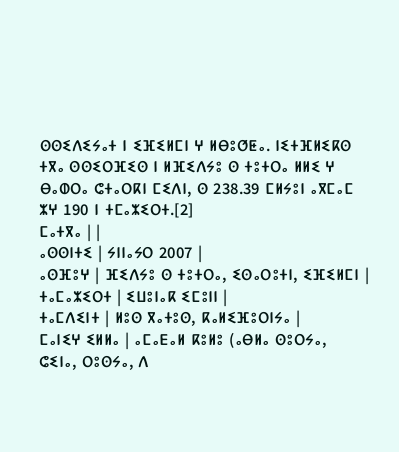ⵙⵙⵉⴷⵉⵢⴰⵜ ⵏ ⵉⴼⵉⵍⵎⵏ ⵖ ⵍⴱⵓⵚⵟⴰ. ⵏⵉⵜⴼⵍⵉⴽⵙ ⵜⴳⴰ ⵙⵙⵉⵔⴼⵉⵙ ⵏ ⵍⴼⵉⴷⵢⵓ ⵙ ⵜⵓⵜⵔⴰ ⵍⵍⵉ ⵖ ⴱⴰⵀⵔⴰ ⵛⵜⴰⵔⴽⵏ ⵎⵉⴷⵏ, ⵙ 238.39 ⵎⵍⵢⵓⵏ ⴰⴳⵎⴰⵎ ⵣⵖ 190 ⵏ ⵜⵎⴰⵣⵉⵔⵜ.[2]
ⵎⴰⵜⴳⴰ | |
ⴰⵙⵙⵏⵜⵉ | ⵢⵏⵏⴰⵢⵔ 2007 |
ⴰⵙⴼⵓⵖ | ⴼⵉⴷⵢⵓ ⵙ ⵜⵓⵜⵔⴰ, ⵉⵙⴰⵔⵓⵜⵏ, ⵉⴼⵉⵍⵎⵏ |
ⵜⴰⵎⴰⵣⵉⵔⵜ | ⵉⵡⵓⵏⴰⴽ ⵉⵎⵓⵏⵏ |
ⵜⴰⵎⴷⵉⵏⵜ | ⵍⵓⵙ ⴳⴰⵜⵓⵙ, ⴽⴰⵍⵉⴼⵓⵔⵏⵢⴰ |
ⵎⴰⵏⵉⵖ ⵉⵍⵍⴰ | ⴰⵎⴰⴹⴰⵍ ⴽⵓⵍⵓ (ⴰⴱⵍⴰ ⵙⵓⵔⵢⴰ, ⵛⵉⵏⴰ, ⵔⵓⵙⵢⴰ, ⴷ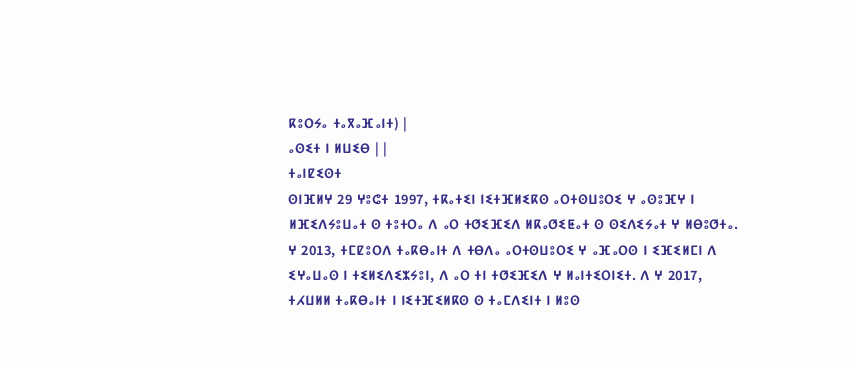ⴽⵓⵔⵢⴰ ⵜⴰⴳⴰⴼⴰⵏⵜ) |
ⴰⵙⵉⵜ ⵏ ⵍⵡⵉⴱ | |
ⵜⴰⵏⵇⵉⵙⵜ
ⵙⵏⴼⵍⵖ 29 ⵖⵓⵛⵜ 1997, ⵜⴽⴰⵜⵉⵏ ⵏⵉⵜⴼⵍⵉⴽⵙ ⴰⵔⵜⵙⵡⵓⵔⵉ ⵖ ⴰⵙⵓⴼⵖ ⵏ ⵍⴼⵉⴷⵢⵓⵡⴰⵜ ⵙ ⵜⵓⵜⵔⴰ ⴷ ⴰⵔ ⵜⵚⵉⴼⵉⴷ ⵍⴽⴰⵚⵉⵟⴰⵜ ⵙ ⵙⵉⴷⵉⵢⴰⵜ ⵖ ⵍⴱⵓⵚⵜⴰ. ⵖ 2013, ⵜⵎⵇⵓⵔⴷ ⵜⴰⴽⴱⴰⵏⵜ ⴷ ⵜⴱⴷⴰ ⴰⵔⵜⵙⵡⵓⵔⵉ ⵖ ⴰⴼⴰⵔⵙ ⵏ ⵉⴼⵉⵍⵎⵏ ⴷ ⵉⵖⴰⵡⴰⵙ ⵏ ⵜⵉⵍⵉⴷⵉⵣⵢⵓⵏ, ⴷ ⴰⵔ ⵜⵏ ⵜⵚⵉⴼⵉⴷ ⵖ ⵍⴰⵏⵜⵉⵔⵏⵉⵜ. ⴷ ⵖ 2017, ⵜⵃⵡⵍⵍ ⵜⴰⴽⴱⴰⵏⵜ ⵏ ⵏⵉⵜⴼⵉⵍⴽⵙ ⵙ ⵜⴰⵎⴷⵉⵏⵜ ⵏ ⵍⵓⵙ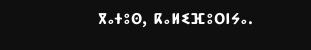ⴳⴰⵜⵓⵙ, ⴽⴰⵍⵉⴼⵓⵔⵏⵢⴰ.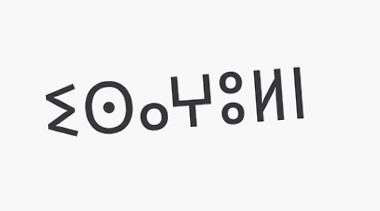ⵉⵙⴰⵖⵓⵍⵏ